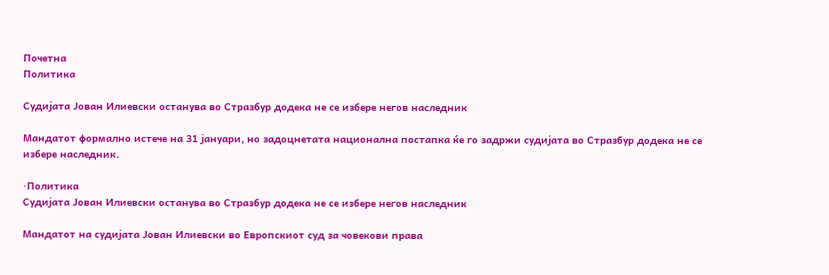Почетна
Политика

Судијата Јован Илиевски останува во Стразбур додека не се избере негов наследник

Мандатот формално истече на 31 јануари, но задоцнетата национална постапка ќе го задржи судијата во Стразбур додека не се избере наследник.

·Политика
Судијата Јован Илиевски останува во Стразбур додека не се избере негов наследник

Мандатот на судијата Јован Илиевски во Европскиот суд за човекови права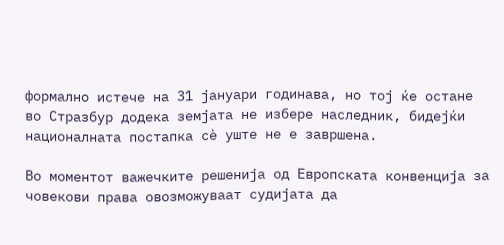формално истече на 31 јануари годинава, но тој ќе остане во Стразбур додека земјата не избере наследник, бидејќи националната постапка сè уште не е завршена.

Во моментот важечките решенија од Европската конвенција за човекови права овозможуваат судијата да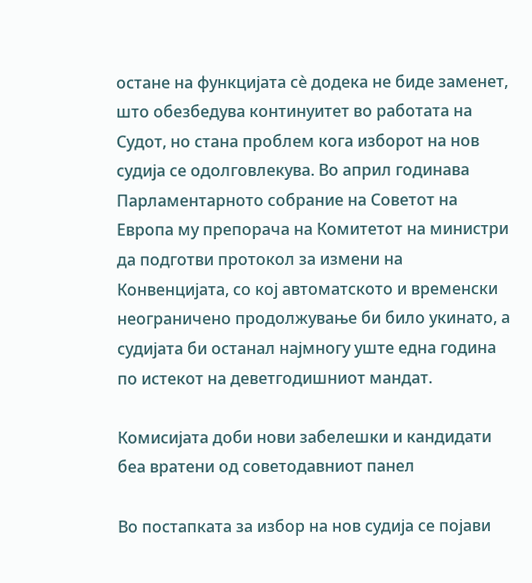остане на функцијата сè додека не биде заменет, што обезбедува континуитет во работата на Судот, но стана проблем кога изборот на нов судија се одолговлекува. Во април годинава Парламентарното собрание на Советот на Европа му препорача на Комитетот на министри да подготви протокол за измени на Конвенцијата, со кој автоматското и временски неограничено продолжување би било укинато, а судијата би останал најмногу уште една година по истекот на деветгодишниот мандат.

Комисијата доби нови забелешки и кандидати беа вратени од советодавниот панел

Во постапката за избор на нов судија се појави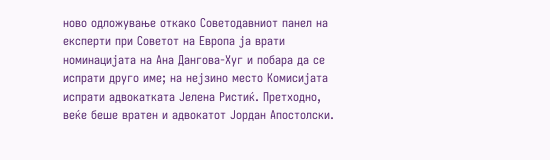ново одложување откако Советодавниот панел на експерти при Советот на Европа ја врати номинацијата на Ана Дангова‑Хуг и побара да се испрати друго име; на нејзино место Комисијата испрати адвокатката Јелена Ристиќ. Претходно, веќе беше вратен и адвокатот Јордан Апостолски.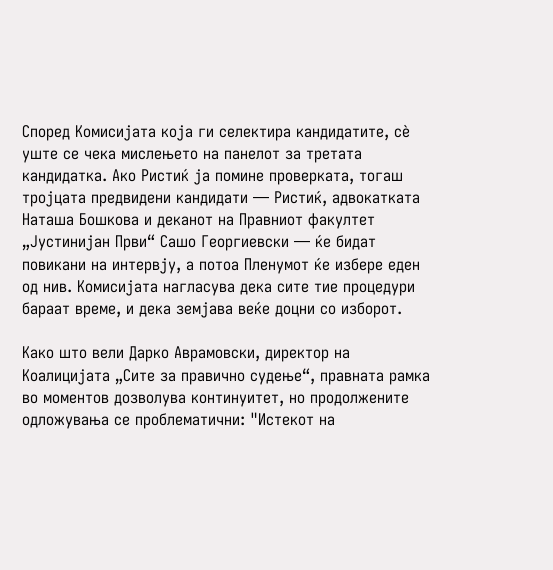Според Комисијата која ги селектира кандидатите, сè уште се чека мислењето на панелот за третата кандидатка. Ако Ристиќ ја помине проверката, тогаш тројцата предвидени кандидати — Ристиќ, адвокатката Наташа Бошкова и деканот на Правниот факултет „Јустинијан Први“ Сашо Георгиевски — ќе бидат повикани на интервју, а потоа Пленумот ќе избере еден од нив. Комисијата нагласува дека сите тие процедури бараат време, и дека земјава веќе доцни со изборот.

Како што вели Дарко Аврамовски, директор на Коалицијата „Сите за правично судење“, правната рамка во моментов дозволува континуитет, но продолжените одложувања се проблематични: "Истекот на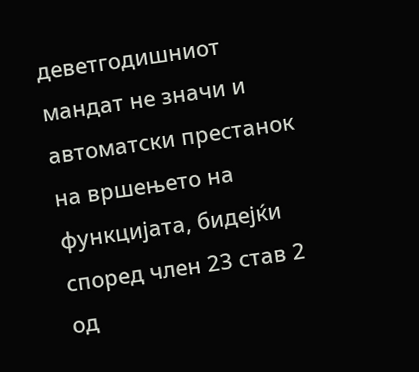деветгодишниот мандат не значи и автоматски престанок на вршењето на функцијата, бидејќи според член 23 став 2 од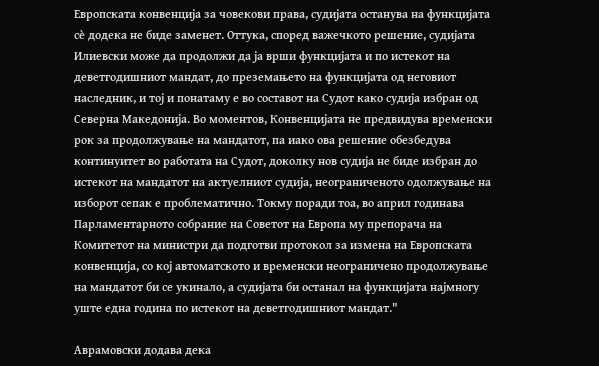Европската конвенција за човекови права, судијата останува на функцијата сè додека не биде заменет. Оттука, според важечкото решение, судијата Илиевски може да продолжи да ја врши функцијата и по истекот на деветгодишниот мандат, до преземањето на функцијата од неговиот наследник, и тој и понатаму е во составот на Судот како судија избран од Северна Македонија. Во моментов, Конвенцијата не предвидува временски рок за продолжување на мандатот, па иако ова решение обезбедува континуитет во работата на Судот, доколку нов судија не биде избран до истекот на мандатот на актуелниот судија, неограниченото одолжување на изборот сепак е проблематично. Токму поради тоа, во април годинава Парламентарното собрание на Советот на Европа му препорача на Комитетот на министри да подготви протокол за измена на Европската конвенција, со кој автоматското и временски неограничено продолжување на мандатот би се укинало, а судијата би останал на функцијата најмногу уште една година по истекот на деветгодишниот мандат."

Аврамовски додава дека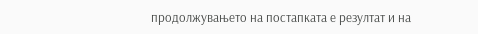продолжувањето на постапката е резултат и на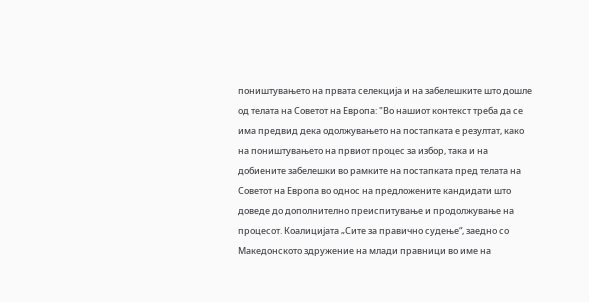поништувањето на првата селекција и на забелешките што дошле од телата на Советот на Европа: "Во нашиот контекст треба да се има предвид дека одолжувањето на постапката е резултат, како на поништувањето на првиот процес за избор, така и на добиените забелешки во рамките на постапката пред телата на Советот на Европа во однос на предложените кандидати што доведе до дополнително преиспитување и продолжување на процесот. Коалицијата „Сите за правично судење“, заедно со Македонското здружение на млади правници во име на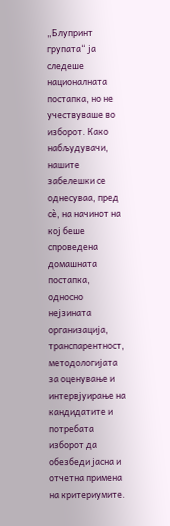„Блупринт групата“ ја следеше националната постапка, но не учествуваше во изборот. Како набљудувачи, нашите забелешки се однесуваа, пред сè, на начинот на кој беше спроведена домашната постапка, односно нејзината организација, транспарентност, методологијата за оценување и интервјуирање на кандидатите и потребата изборот да обезбеди јасна и отчетна примена на критериумите.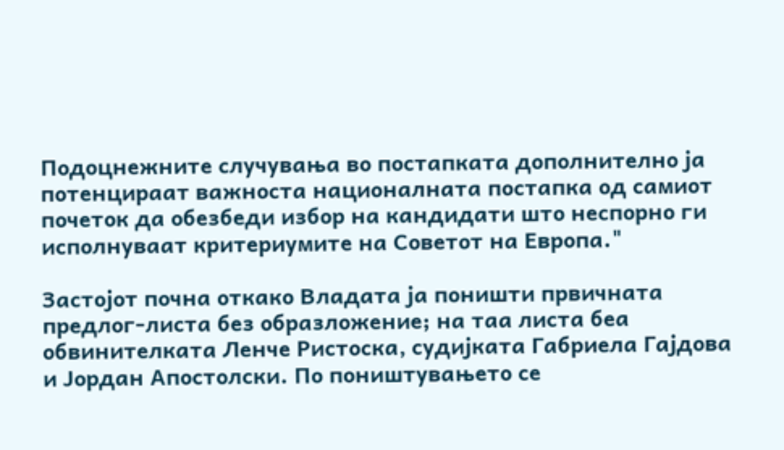Подоцнежните случувања во постапката дополнително ја потенцираат важноста националната постапка од самиот почеток да обезбеди избор на кандидати што неспорно ги исполнуваат критериумите на Советот на Европа."

Застојот почна откако Владата ја поништи првичната предлог‑листа без образложение; на таа листа беа обвинителката Ленче Ристоска, судијката Габриела Гајдова и Јордан Апостолски. По поништувањето се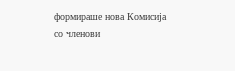формираше нова Комисија со членови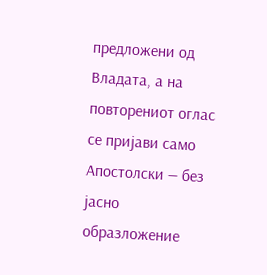предложени од Владата, а на повторениот оглас се пријави само Апостолски — без јасно образложение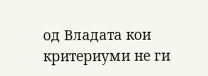од Владата кои критериуми не ги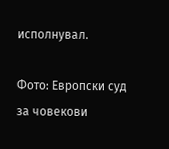исполнувал.

Фото: Европски суд за човекови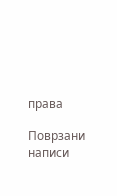права

Поврзани написи